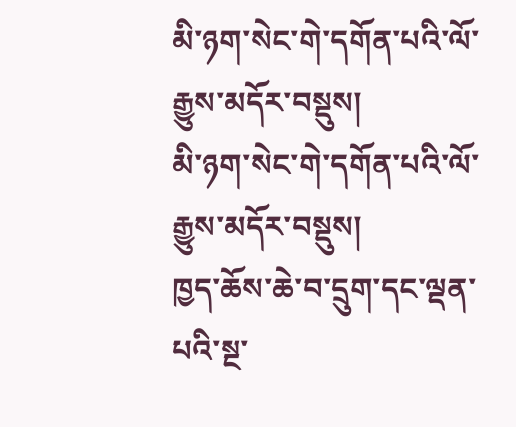མི་ཉག་སེང་གེ་དགོན་པའི་ལོ་རྒྱུས་མདོར་བསྡུས།
མི་ཉག་སེང་གེ་དགོན་པའི་ལོ་རྒྱུས་མདོར་བསྡུས།
ཁྱད་ཆོས་ཆེ་བ་དྲུག་དང་ལྡན་པའི་སྔ་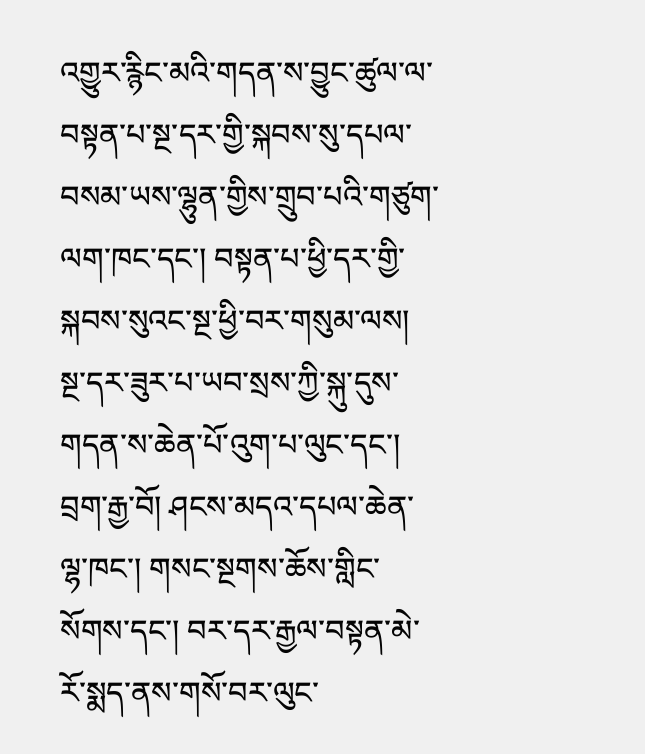འགྱུར་རྙིང་མའི་གདན་ས་བྱུང་ཚུལ་ལ་བསྟན་པ་སྔ་དར་གྱི་སྐབས་སུ་དཔལ་བསམ་ཡས་ལྷུན་གྱིས་གྲུབ་པའི་གཙུག་ལག་ཁང་དང་། བསྟན་པ་ཕྱི་དར་གྱི་སྐབས་སུའང་སྔ་ཕྱི་བར་གསུམ་ལས། སྔ་དར་ཟུར་པ་ཡབ་སྲས་ཀྱི་སྐུ་དུས་གདན་ས་ཆེན་པོ་འུག་པ་ལུང་དང་། བྲག་རྒྱ་བོ། ཤངས་མདའ་དཔལ་ཆེན་ལྷ་ཁང་། གསང་སྔགས་ཆོས་གླིང་སོགས་དང་། བར་དར་རྒྱལ་བསྟན་མེ་རོ་སྨད་ནས་གསོ་བར་ལུང་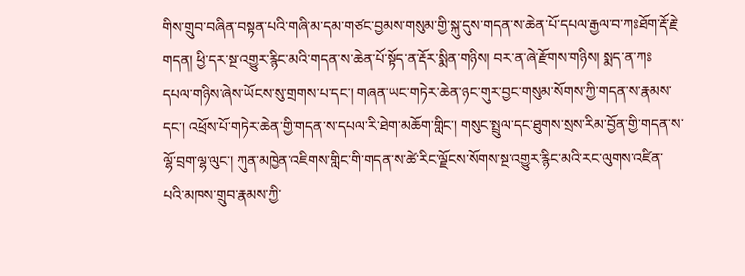གིས་གྲུབ་བཞིན་བསྟན་པའི་གཞི་མ་དམ་གཙང་བྱམས་གསུམ་གྱི་སྐུ་དུས་གདན་ས་ཆེན་པོ་དཔལ་རྒྱལ་བ་ཀཿཐོག་རྡོ་རྗེ་གདན། ཕྱི་དར་སྔ་འགྱུར་རྙིང་མའི་གདན་ས་ཆེན་པོ་སྟོད་ན་རྡོར་སྨིན་གཉིས། བར་ན་ཞེ་རྫོགས་གཉིས། སྨད་ན་ཀཿདཔལ་གཉིས་ཞེས་ཡོངས་སུ་གྲགས་པ་དང་། གཞན་ཡང་གཏེར་ཆེན་ཉང་གུར་བྱང་གསུམ་སོགས་ཀྱི་གདན་ས་རྣམས་དང་། འཕྲོས་པོ་གཏེར་ཆེན་གྱི་གདན་ས་དཔལ་རི་ཐེག་མཆོག་གླིང་། གསུང་སྤྲུལ་དང་ཐུགས་སྲས་རིམ་བྱོན་གྱི་གདན་ས་ལྷོ་བྲག་ལྷ་ལུང་། ཀུན་མཁྱེན་འཇིགས་གླིང་གི་གདན་ས་ཚེ་རིང་ལྗོངས་སོགས་སྔ་འགྱུར་རྙིང་མའི་རང་ལུགས་འཛིན་པའི་མཁས་གྲུབ་རྣམས་ཀྱི་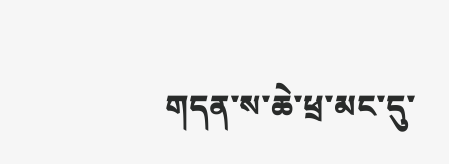གདན་ས་ཆེ་ཕྲ་མང་དུ་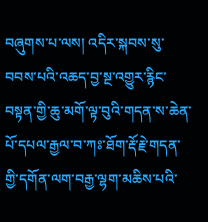བཞུགས་པ་ལས། འདིར་སྐབས་སུ་བབས་པའི་འཆད་བྱ་སྔ་འགྱུར་རྙིང་བསྟན་གྱི་ཆུ་མགོ་ལྟ་བུའི་གདན་ས་ཆེན་པོ་དཔལ་རྒྱལ་བ་ཀཿ་ཐོག་རྡོ་རྗེ་གདན་གྱི་དགོན་ལག་བརྒྱ་ལྷག་མཆིས་པའི་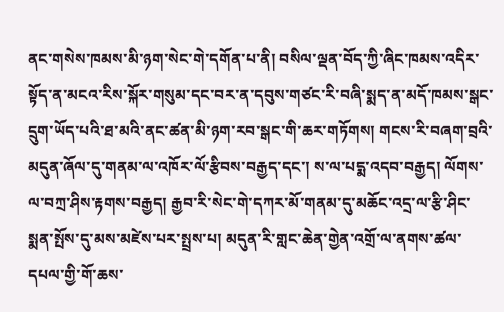ནང་གསེས་ཁམས་མི་ཉག་སེང་གེ་དགོན་པ་ནི། བསིལ་ལྡན་བོད་ཀྱི་ཞིང་ཁམས་འདིར་སྟོད་ན་མངའ་རིས་སྐོར་གསུམ་དང་བར་ན་དབུས་གཙང་རི་བཞི་སྨད་ན་མདོ་ཁམས་སྒང་དྲུག་ཡོད་པའི་ཐ་མའི་ནང་ཚན་མི་ཉག་རབ་སྒང་གི་ཆར་གཏོགས། གངས་རི་བཞག་བྲའི་མདུན་ཞོལ་དུ་གནམ་ལ་འཁོར་ལོ་རྩིབས་བརྒྱད་དང་། ས་ལ་པདྨ་འདབ་བརྒྱད། ལོགས་ལ་བཀྲ་ཤིས་རྟགས་བརྒྱད། རྒྱབ་རི་སེང་གེ་དཀར་མོ་གནམ་དུ་མཆོང་འདྲ་ལ་རྩི་ཤིང་སྨན་སྤོས་དུ་མས་མཛེས་པར་སྤྲས་པ། མདུན་རི་གླང་ཆེན་གྱེན་འགྲོ་ལ་ནགས་ཚལ་དཔལ་གྱི་གོ་ཆས་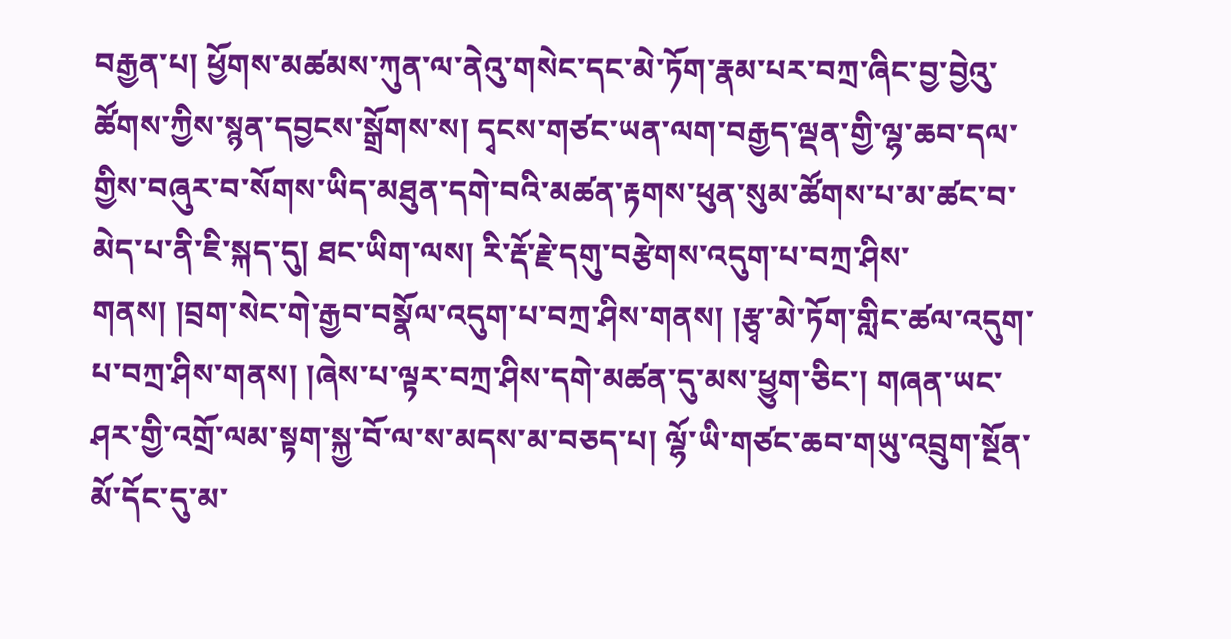བརྒྱན་པ། ཕྱོགས་མཚམས་ཀུན་ལ་ནེའུ་གསེང་དང་མེ་ཏོག་རྣམ་པར་བཀྲ་ཞིང་བྱ་བྱེའུ་ཚོགས་ཀྱིས་སྙན་དབྱངས་སྒྲོགས་ས། དྭངས་གཙང་ཡན་ལག་བརྒྱད་ལྡན་གྱི་ལྷ་ཆབ་དལ་གྱིས་བཞུར་བ་སོགས་ཡིད་མཐུན་དགེ་བའི་མཚན་རྟགས་ཕུན་སུམ་ཚོགས་པ་མ་ཚང་བ་མེད་པ་ནི་ཇི་སྐད་དུ། ཐང་ཡིག་ལས། རི་རྡོ་རྗེ་དགུ་བརྩེགས་འདུག་པ་བཀྲ་ཤིས་གནས། །བྲག་སེང་གེ་རྒྱབ་བསྣོལ་འདུག་པ་བཀྲ་ཤིས་གནས། །རྩྭ་མེ་ཏོག་གླིང་ཚལ་འདུག་པ་བཀྲ་ཤིས་གནས། །ཞེས་པ་ལྟར་བཀྲ་ཤིས་དགེ་མཚན་དུ་མས་ཕྱུག་ཅིང་། གཞན་ཡང་ཤར་གྱི་འགྲོ་ལམ་སྟག་སྐྱ་བོ་ལ་ས་མདས་མ་བཅད་པ། ལྷོ་ཡི་གཙང་ཆབ་གཡུ་འབྲུག་སྔོན་མོ་དོང་དུ་མ་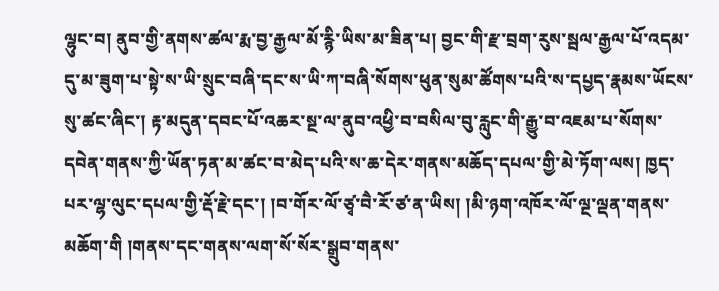ལྷུང་བ། ནུབ་གྱི་ནགས་ཚལ་རྨ་བྱ་རྒྱལ་མོ་རྙི་ཡིས་མ་ཟིན་པ། བྱང་གི་རྫ་བྲག་རུས་སྦལ་རྒྱལ་པོ་འདམ་དུ་མ་ཟུག་པ་སྟེ་ས་ཡི་སྲུང་བཞི་དང་ས་ཡི་ཀ་བཞི་སོགས་ཕུན་སུམ་ཚོགས་པའི་ས་དཔྱད་རྣམས་ཡོངས་སུ་ཚང་ཞིང་། རྟ་མདུན་དབང་པོ་འཆར་སྔ་ལ་ནུབ་འཕྱི་བ་བསིལ་བུ་རླུང་གི་རྒྱུ་བ་འཇམ་པ་སོགས་དབེན་གནས་ཀྱི་ཡོན་ཏན་མ་ཚང་བ་མེད་པའི་ས་ཆ་དེར་གནས་མཆོད་དཔལ་གྱི་མེ་ཏོག་ལས། ཁྱད་པར་ལྷ་ལུང་དཔལ་གྱི་རྡོ་རྗེ་དང་། །བ་གོར་ལོ་ཙྭ་བཻ་རོ་ཙ་ན་ཡིས། །མི་ཉག་འཁོར་ལོ་ལྔ་ལྡན་གནས་མཆོག་གི །གནས་དང་གནས་ལག་སོ་སོར་སྒྲུབ་གནས་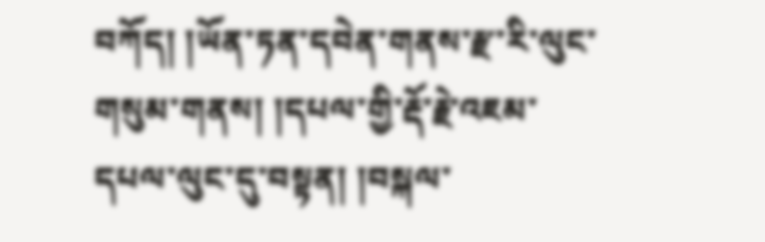བཀོད། །ཡོན་ཏན་དབེན་གནས་རྫ་རི་ལུང་གསུམ་གནས། །དཔལ་གྱི་རྡོ་རྗེ་འཇམ་དཔལ་ལུང་དུ་བསྟན། །བསྐལ་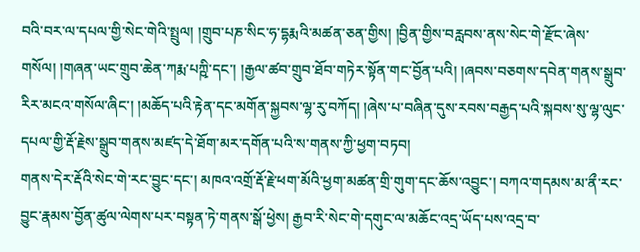བའི་བར་ལ་དཔལ་གྱི་སེང་གེའི་སྤྲུལ། །གྲུབ་པཎ་སིང་ཧ་དྷརྨའི་མཚན་ཅན་གྱིས། །བྱིན་གྱིས་བརླབས་ནས་སེང་གེ་རྫོང་ཞེས་གསོལ། །གཞན་ཡང་གྲུབ་ཆེན་ཀརྨ་པཀྵི་དང་། །རྒྱལ་ཚབ་གྲུབ་ཐོབ་གཏེར་སྟོན་གང་བྱོན་པའི། །ཞབས་བཅགས་དབེན་གནས་སྒྲུབ་རིར་མངའ་གསོལ་ཞིང་། །མཆོད་པའི་རྟེན་དང་མགོན་སྐྱབས་ལྷ་རུ་བཀོད། །ཞེས་པ་བཞིན་དུས་རབས་བརྒྱད་པའི་སྐབས་སུ་ལྷ་ལུང་དཔལ་གྱི་རྡོ་རྗེས་སྒྲུབ་གནས་མཛད་དེ་ཐོག་མར་དགོན་པའི་ས་གནས་ཀྱི་ཕྱག་བཏབ།
གནས་དེར་རྡོའི་སེང་གེ་རང་བྱུང་དང་། མཁའ་འགྲོ་རྡོ་རྗེ་ཕག་མོའི་ཕྱག་མཚན་གྲི་གུག་དང་ཆོས་འབྱུང་། བཀའ་གདམས་མ་ནྀ་རང་བྱུང་རྣམས་བྱོན་ཚུལ་ལེགས་པར་བསྟན་ཏེ་གནས་སྒོ་ཕྱེས། རྒྱབ་རི་སེང་གེ་དགུང་ལ་མཆོང་འདྲ་ཡོད་པས་འདྲ་བ་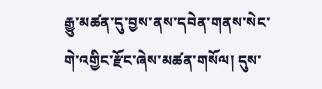རྒྱུ་མཚན་དུ་བྱས་ནས་དབེན་གནས་སེང་གེ་འགྱིང་རྫོང་ཞེས་མཚན་གསོལ། དུས་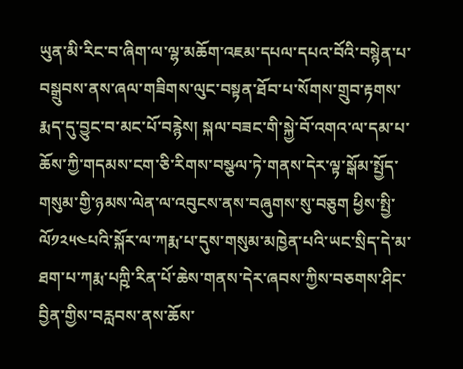ཡུན་མི་རིང་བ་ཞིག་ལ་ལྷ་མཆོག་འཇམ་དཔལ་དཔའ་བོའི་བསྙེན་པ་བསྒྲུབས་ནས་ཞལ་གཟིགས་ལུང་བསྟན་ཐོབ་པ་སོགས་གྲུབ་རྟགས་རྨད་དུ་བྱུང་བ་མང་པོ་བརྙེས། སྐལ་བཟང་གི་སྐྱེ་བོ་འགའ་ལ་དམ་པ་ཆོས་ཀྱི་གདམས་ངག་ཅི་རིགས་བསྩལ་ཏེ་གནས་དེར་ལྟ་སྒོམ་སྤྱོད་གསུམ་གྱི་ཉམས་ལེན་ལ་འབུངས་ནས་བཞུགས་སུ་བཅུག ཕྱིས་སྤྱི་ལོ༡༢༥༤པའི་སྐོར་ལ་ཀརྨ་པ་དུས་གསུམ་མཁྱེན་པའི་ཡང་སྲིད་དེ་མ་ཐག་པ་ཀརྨ་པཀྵི་རིན་པོ་ཆེས་གནས་དེར་ཞབས་ཀྱིས་བཅགས་ཤིང་བྱིན་གྱིས་བརླབས་ནས་ཆོས་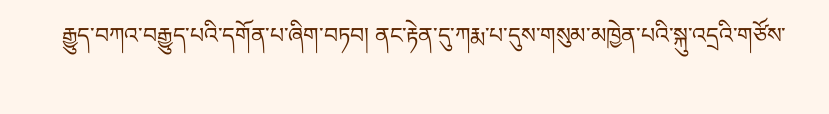རྒྱུད་བཀའ་བརྒྱུད་པའི་དགོན་པ་ཞིག་བཏབ། ནང་རྟེན་དུ་ཀརྨ་པ་དུས་གསུམ་མཁྱེན་པའི་སྐུ་འདྲའི་གཙོས་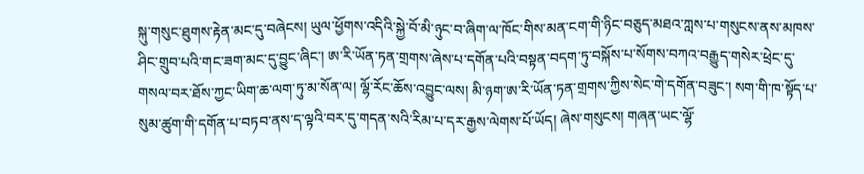སྐུ་གསུང་ཐུགས་རྟེན་མང་དུ་བཞེངས། ཡུལ་ཕྱོགས་འདིའི་སྐྱེ་བོ་མི་ཉུང་བ་ཞིག་ལ་ཁོང་གིས་མན་ངག་གི་ཉིང་བཅུད་མཐའ་ཀླས་པ་གསུངས་ནས་མཁས་ཤིང་གྲུབ་པའི་གང་ཟག་མང་དུ་བྱུང་ཞིང་། ཨ་རི་ཡོན་ཏན་གྲགས་ཞེས་པ་དགོན་པའི་བསྟན་བདག་ཏུ་བསྐོས་པ་སོགས་བཀའ་བརྒྱུད་གསེར་ཕྲེང་དུ་གསལ་བར་ཐོས་ཀྱང་ཡིག་ཆ་ལག་ཏུ་མ་སོན་ལ། ལྷོ་རོང་ཆོས་འབྱུང་ལས། མི་ཉག་ཨ་རི་ཡོན་ཏན་གྲགས་ཀྱིས་སེང་གེ་དགོན་བཟུང་། སག་གི་ཁ་སྟོད་པ་སུམ་ཚུག་གི་དགོན་པ་བཏབ་ནས་ད་ལྟའི་བར་དུ་གདན་སའི་རིམ་པ་དར་རྒྱས་ལེགས་པོ་ཡོད། ཞེས་གསུངས། གཞན་ཡང་ལྷོ་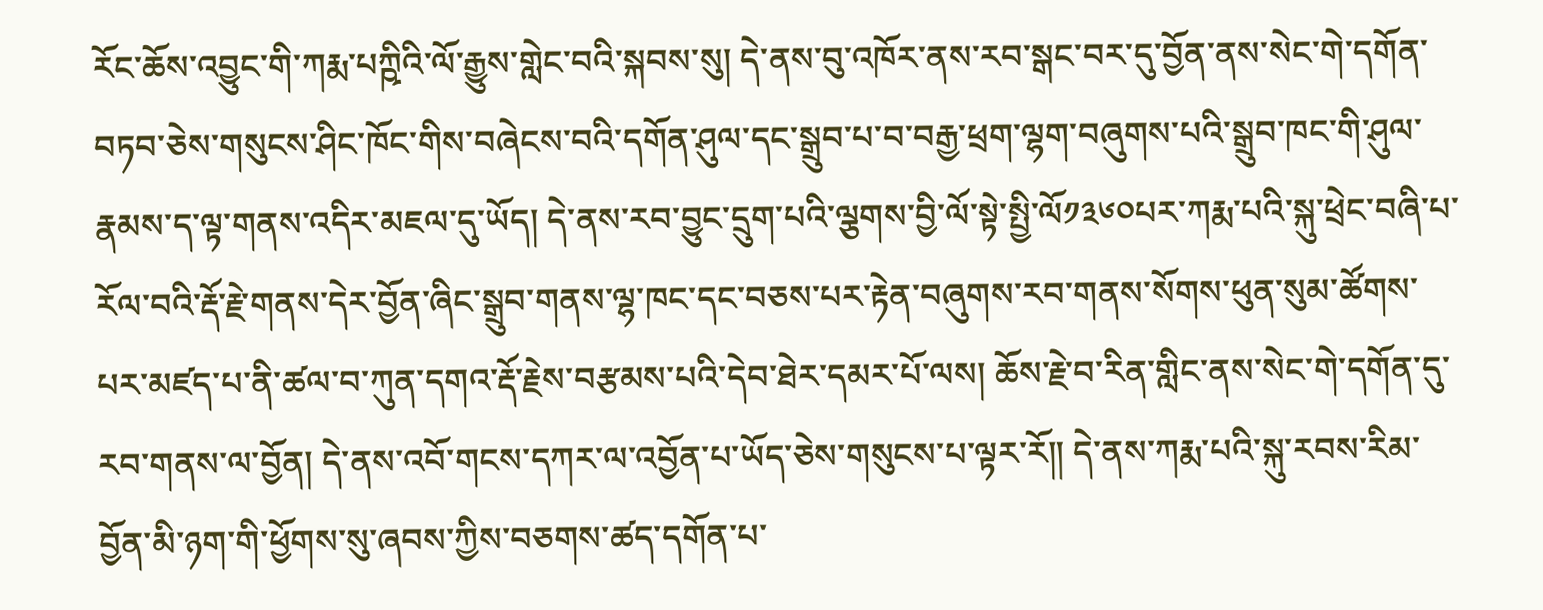རོང་ཆོས་འབྱུང་གི་ཀརྨ་པཀྵིའི་ལོ་རྒྱུས་གླེང་བའི་སྐབས་སུ། དེ་ནས་བུ་འཁོར་ནས་རབ་སྒང་བར་དུ་བྱོན་ནས་སེང་གེ་དགོན་བཏབ་ཅེས་གསུངས་ཤིང་ཁོང་གིས་བཞེངས་བའི་དགོན་ཤུལ་དང་སྒྲུབ་པ་བ་བརྒྱ་ཕྲག་ལྷག་བཞུགས་པའི་སྒྲུབ་ཁང་གི་ཤུལ་རྣམས་ད་ལྟ་གནས་འདིར་མཇལ་དུ་ཡོད། དེ་ནས་རབ་བྱུང་དྲུག་པའི་ལྕགས་བྱི་ལོ་སྟེ་སྤྱི་ལོ༡༣༦༠པར་ཀརྨ་པའི་སྐུ་ཕྲེང་བཞི་པ་རོལ་བའི་རྡོ་རྗེ་གནས་དེར་བྱོན་ཞིང་སྒྲུབ་གནས་ལྷ་ཁང་དང་བཅས་པར་རྟེན་བཞུགས་རབ་གནས་སོགས་ཕུན་སུམ་ཚོགས་པར་མཛད་པ་ནི་ཚལ་བ་ཀུན་དགའ་རྡོ་རྗེས་བརྩམས་པའི་དེབ་ཐེར་དམར་པོ་ལས། ཆོས་རྗེ་བ་རིན་གླིང་ནས་སེང་གེ་དགོན་དུ་རབ་གནས་ལ་བྱོན། དེ་ནས་འབོ་གངས་དཀར་ལ་འབྱོན་པ་ཡོད་ཅེས་གསུངས་པ་ལྟར་རོ༎ དེ་ནས་ཀརྨ་པའི་སྐུ་རབས་རིམ་བྱོན་མི་ཉག་གི་ཕྱོགས་སུ་ཞབས་ཀྱིས་བཅགས་ཚད་དགོན་པ་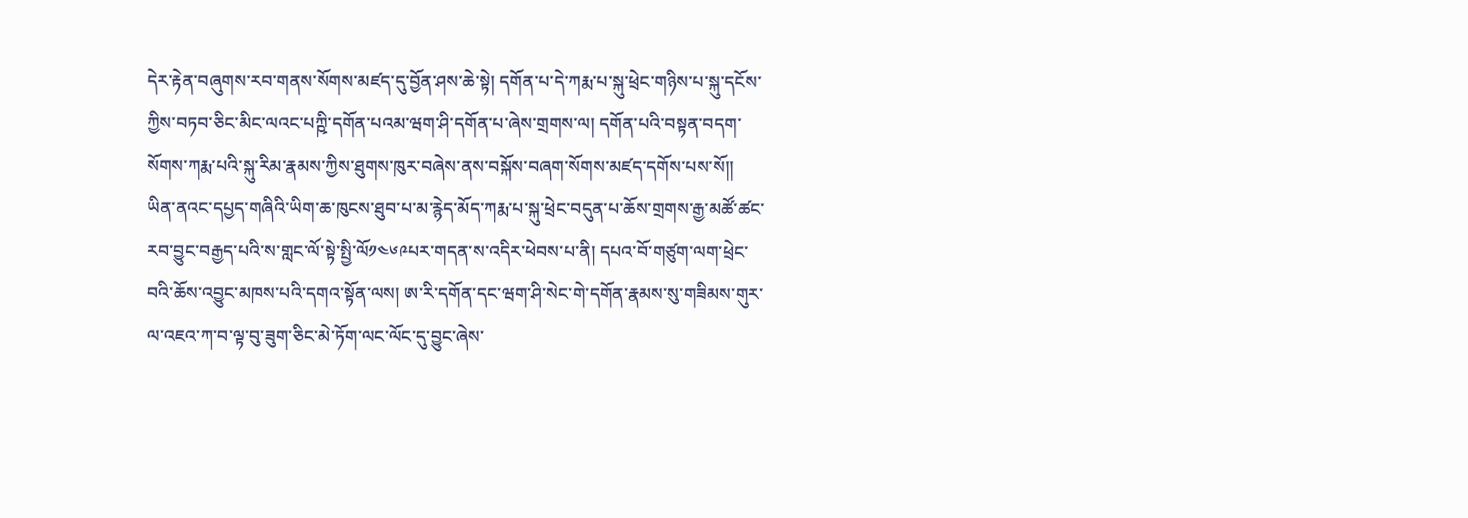དེར་རྟེན་བཞུགས་རབ་གནས་སོགས་མཛད་དུ་བྱོན་ཤས་ཆེ་སྟེ། དགོན་པ་དེ་ཀརྨ་པ་སྐུ་ཕྲེང་གཉིས་པ་སྐུ་དངོས་ཀྱིས་བཏབ་ཅིང་མིང་ལའང་པཀྵི་དགོན་པའམ་ཝག་ཤི་དགོན་པ་ཞེས་གྲགས་ལ། དགོན་པའི་བསྟན་བདག་སོགས་ཀརྨ་པའི་སྐུ་རིམ་རྣམས་ཀྱིས་ཐུགས་ཁུར་བཞེས་ནས་བསྐོས་བཞག་སོགས་མཛད་དགོས་པས་སོ།།
ཡིན་ནའང་དཔྱད་གཞིའི་ཡིག་ཆ་ཁུངས་ཐུབ་པ་མ་རྙེད་མོད་ཀརྨ་པ་སྐུ་ཕྲེང་བདུན་པ་ཆོས་གྲགས་རྒྱ་མཚོ་ཚང་རབ་བྱུང་བརྒྱད་པའི་ས་གླང་ལོ་སྟེ་སྤྱི་ལོ༡༤༦༩པར་གདན་ས་འདིར་ཕེབས་པ་ནི། དཔའ་བོ་གཙུག་ལག་ཕྲེང་བའི་ཆོས་འབྱུང་མཁས་པའི་དགའ་སྟོན་ལས། ཨ་རི་དགོན་དང་ཝག་ཤི་སེང་གེ་དགོན་རྣམས་སུ་གཟིམས་གུར་ལ་འཇའ་ཀ་བ་ལྟ་བུ་ཟུག་ཅིང་མེ་ཏོག་ལང་ལོང་དུ་བྱུང་ཞེས་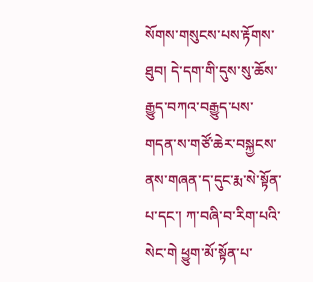སོགས་གསུངས་པས་རྟོགས་ཐུབ། དེ་དག་གི་དུས་སུ་ཆོས་རྒྱུད་བཀའ་བརྒྱུད་པས་གདན་ས་གཙོ་ཆེར་བསྐྱངས་ནས་གཞན་ད་དུང་རྨ་སེ་སྟོན་པ་དང་། ཀ་བཞི་བ་རིག་པའི་སེང་གེ ཕྱུག་མོ་སྟོན་པ་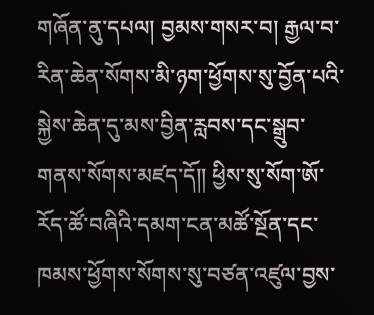གཞོན་ནུ་དཔལ། བྱམས་གསར་བ། རྒྱལ་བ་རིན་ཆེན་སོགས་མི་ཉག་ཕྱོགས་སུ་བྱོན་པའི་སྐྱེས་ཆེན་དུ་མས་བྱིན་རླབས་དང་སྒྲུབ་གནས་སོགས་མཛད་དོ༎ ཕྱིས་སུ་སོག་ཨོ་རོད་ཚོ་བཞིའི་དམག་ངན་མཚོ་སྔོན་དང་ཁམས་ཕྱོགས་སོགས་སུ་བཙན་འཛུལ་བྱས་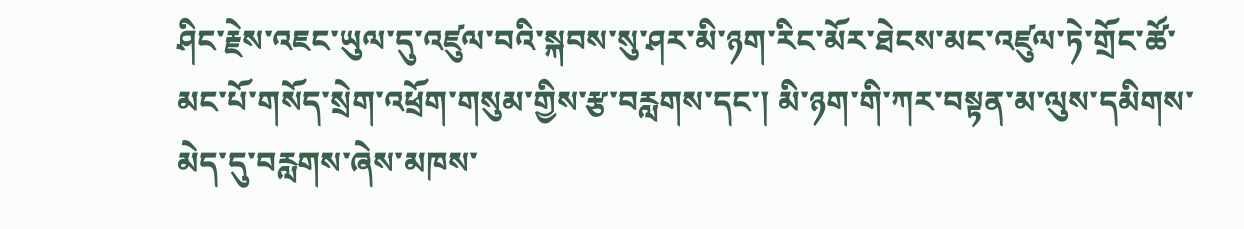ཤིང་རྗེས་འཇང་ཡུལ་དུ་འཛུལ་བའི་སྐབས་སུ་ཤར་མི་ཉག་རིང་མོར་ཐེངས་མང་འཛུལ་ཏེ་གྲོང་ཚོ་མང་པོ་གསོད་སྲེག་འཕྲོག་གསུམ་གྱིས་རྩ་བརླགས་དང་། མི་ཉག་གི་ཀར་བསྟན་མ་ལུས་དམིགས་མེད་དུ་བརླགས་ཞེས་མཁས་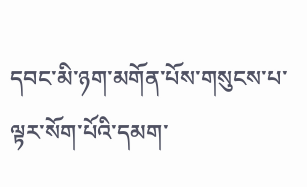དབང་མི་ཉག་མགོན་པོས་གསུངས་པ་ལྟར་སོག་པོའི་དམག་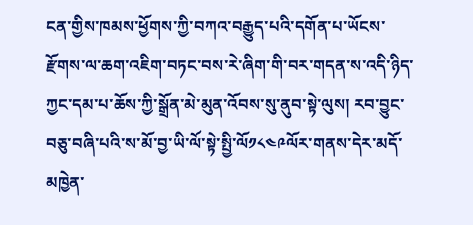ངན་གྱིས་ཁམས་ཕྱོགས་ཀྱི་བཀའ་བརྒྱུད་པའི་དགོན་པ་ཡོངས་རྫོགས་ལ་ཆག་འཇིག་བཏང་བས་རེ་ཞིག་གི་བར་གདན་ས་འདི་ཉིད་ཀྱང་དམ་པ་ཆོས་ཀྱི་སྒྲོན་མེ་མུན་འོབས་སུ་ནུབ་སྟེ་ལུས། རབ་བྱུང་བཅུ་བཞི་པའི་ས་མོ་བྱ་ཡི་ལོ་སྟེ་སྤྱི་ལོ༡༨༤༩ལོར་གནས་དེར་མདོ་མཁྱེན་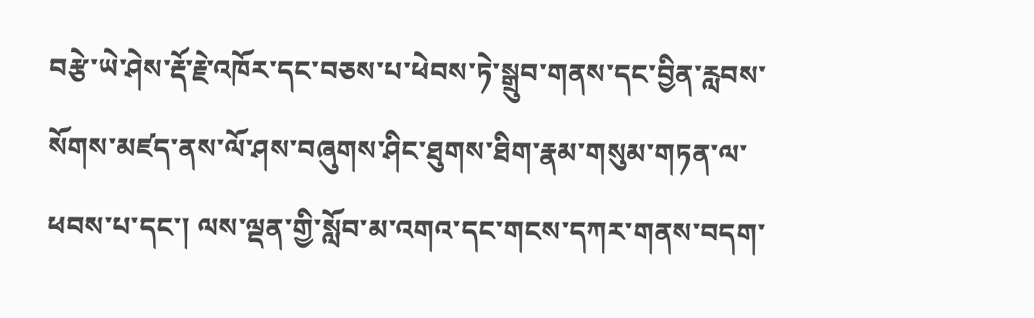བརྩེ་ཡེ་ཤེས་རྡོ་རྗེ་འཁོར་དང་བཅས་པ་ཕེབས་ཏེ་སྒྲུབ་གནས་དང་བྱིན་རླབས་སོགས་མཛད་ནས་ལོ་ཤས་བཞུགས་ཤིང་ཐུགས་ཐིག་རྣམ་གསུམ་གཏན་ལ་ཕབས་པ་དང་། ལས་ལྡན་གྱི་སློབ་མ་འགའ་དང་གངས་དཀར་གནས་བདག་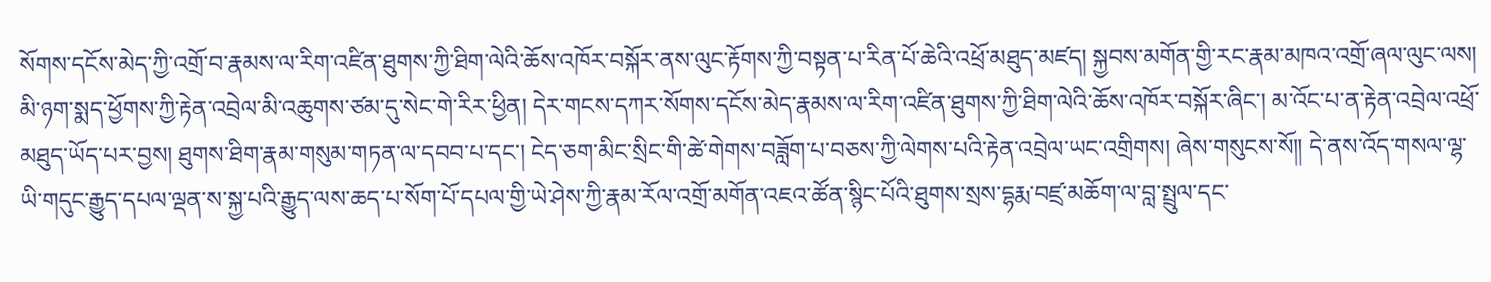སོགས་དངོས་མེད་ཀྱི་འགྲོ་བ་རྣམས་ལ་རིག་འཛིན་ཐུགས་ཀྱི་ཐིག་ལེའི་ཆོས་འཁོར་བསྐོར་ནས་ལུང་རྟོགས་ཀྱི་བསྟན་པ་རིན་པོ་ཆེའི་འཕྲོ་མཐུད་མཛད། སྐྱབས་མགོན་གྱི་རང་རྣམ་མཁའ་འགྲོ་ཞལ་ལུང་ལས། མི་ཉག་སྨད་ཕྱོགས་ཀྱི་རྟེན་འབྲེལ་མི་འཆུགས་ཙམ་དུ་སེང་གེ་རིར་ཕྱིན། དེར་གངས་དཀར་སོགས་དངོས་མེད་རྣམས་ལ་རིག་འཛིན་ཐུགས་ཀྱི་ཐིག་ལེའི་ཆོས་འཁོར་བསྐོར་ཞིང་། མ་འོང་པ་ན་རྟེན་འབྲེལ་འཕྲོ་མཐུད་ཡོད་པར་བྱས། ཐུགས་ཐིག་རྣམ་གསུམ་གཏན་ལ་དབབ་པ་དང་། ངེད་ཅག་མིང་སྲིང་གི་ཚེ་གེགས་བཟློག་པ་བཅས་ཀྱི་ལེགས་པའི་རྟེན་འབྲེལ་ཡང་འགྲིགས། ཞེས་གསུངས་སོ༎ དེ་ནས་འོད་གསལ་ལྷ་ཡི་གདུང་རྒྱུད་དཔལ་ལྡན་ས་སྐྱ་པའི་རྒྱུད་ལས་ཆད་པ་སོག་པོ་དཔལ་གྱི་ཡེ་ཤེས་ཀྱི་རྣམ་རོལ་འགྲོ་མགོན་འཇའ་ཚོན་སྙིང་པོའི་ཐུགས་སྲས་དྷརྨ་བཛྲ་མཆོག་ལ་བླ་སྤྲུལ་དང་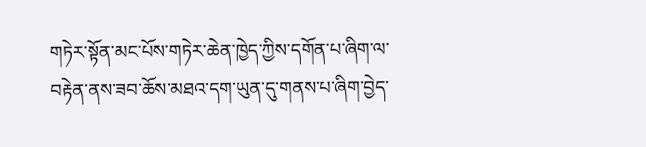གཏེར་སྟོན་མང་པོས་གཏེར་ཆེན་ཁྱེད་ཀྱིས་དགོན་པ་ཞིག་ལ་བརྟེན་ནས་ཟབ་ཆོས་མཐའ་དག་ཡུན་དུ་གནས་པ་ཞིག་བྱེད་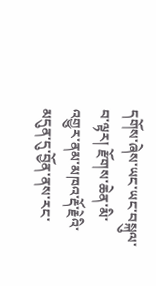དགོས་ཞེས་ཡང་ཡང་བསྐུལ་བ་ལྟར། རྫོགས་ཆེན་མི་འགྱུར་ནམ་མཁའ་རྡོ་རྗེའི་མདུན་དུ་བྱོན་ནས་རང་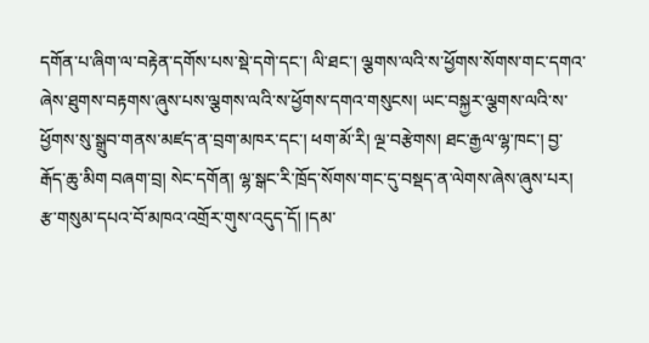དགོན་པ་ཞིག་ལ་བརྟེན་དགོས་པས་སྡེ་དགེ་དང་། ལི་ཐང་། ལྕགས་ལའི་ས་ཕྱོགས་སོགས་གང་དགའ་ཞེས་ཐུགས་བརྟགས་ཞུས་པས་ལྕགས་ལའི་ས་ཕྱོགས་དགའ་གསུངས། ཡང་བསྐྱར་ལྕགས་ལའི་ས་ཕྱོགས་སུ་སྒྲུབ་གནས་མཛད་ན་བྲག་མཁར་དང་། ཕག་མོ་རི། ལྔ་བརྩེགས། ཐང་རྒྱལ་ལྷ་ཁང་། བྱ་རྒོད་ཆུ་མིག བཞག་བྲ། སེང་དགོན། ལྷ་སྒང་རི་ཁྲོད་སོགས་གང་དུ་བསྡད་ན་ལེགས་ཞེས་ཞུས་པར། རྩ་གསུམ་དཔའ་བོ་མཁའ་འགྲོར་གུས་འདུད་དོ། །དམ་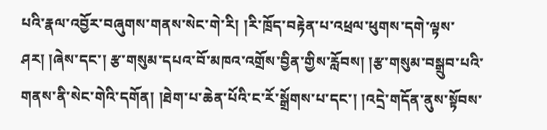པའི་རྣལ་འབྱོར་བཞུགས་གནས་སེང་གེ་རི། །རི་ཁྲོད་བརྟེན་པ་འཕྲལ་ཕུགས་དགེ་ལྟས་ཤར། །ཞེས་དང་། རྩ་གསུམ་དཔའ་བོ་མཁའ་འགྲོས་བྱིན་གྱིས་རློབས། །རྩ་གསུམ་བསྒྲུབ་པའི་གནས་ནི་སེང་གེའི་དགོན། །ཐེག་པ་ཆེན་པོའི་ང་རོ་སྒྲོགས་པ་དང་། །འདྲེ་གདོན་ནུས་སྟོབས་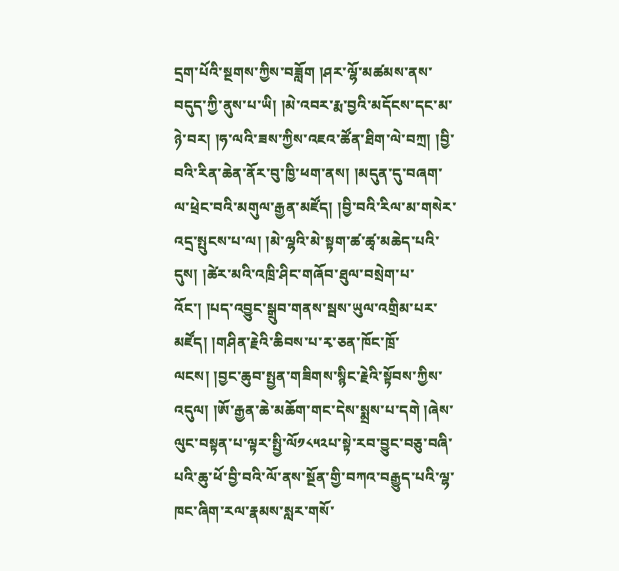དྲག་པོའི་སྔགས་ཀྱིས་བཟློག །ཤར་ལྷོ་མཚམས་ནས་བདུད་ཀྱི་ནུས་པ་ཡི། །མེ་འབར་རྨ་བྱའི་མདོངས་དང་མ་ཉེ་བར། །ཧ་ལའི་ཟས་ཀྱིས་འཇའ་ཚོན་ཐིག་ལེ་བཀྲ། །བྱི་བའི་རིན་ཆེན་ནོར་བུ་ཁྱི་ཕག་ནས། །མདུན་དུ་བཞག་ལ་ཕྲེང་བའི་མགུལ་རྒྱན་མཛོད། །བྱི་བའི་རིལ་མ་གསེར་འདྲ་སྤུངས་པ་ལ། །མེ་ལྷའི་མེ་སྟག་ཚ་ཚྭ་མཆེད་པའི་དུས། །ཚེར་མའི་འཁྲི་ཤིང་གཞོབ་ཐུལ་བསྲེག་པ་འོང་། །པད་འབྱུང་སྒྲུབ་གནས་སྦས་ཡུལ་འགྲིམ་པར་མཛོད། །གཤིན་རྗེའི་ཆིབས་པ་རྭ་ཅན་ཁོང་ཁྲོ་ལངས། །བྱང་ཆུབ་སྤྱན་གཟིགས་སྙིང་རྗེའི་སྟོབས་ཀྱིས་འདུལ། །ཨོ་རྒྱན་ཆེ་མཆོག་གང་དེས་སྨྲས་པ་དགེ །ཞེས་ལུང་བསྟན་པ་ལྟར་སྤྱི་ལོ༡༨༥༢པ་སྟེ་རབ་བྱུང་བཅུ་བཞི་པའི་ཆུ་ཕོ་བྱི་བའི་ལོ་ནས་སྔོན་གྱི་བཀའ་བརྒྱུད་པའི་ལྷ་ཁང་ཞིག་རལ་རྣམས་སླར་གསོ་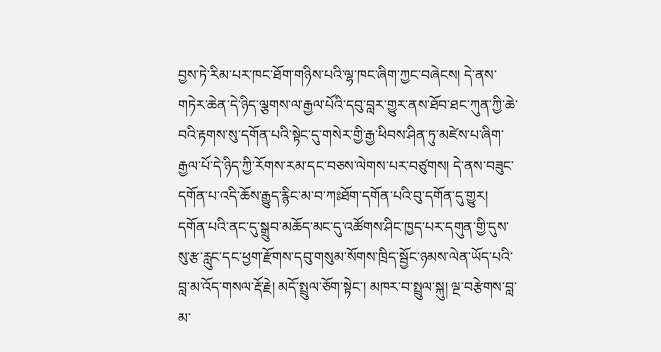བྱས་ཏེ་རིམ་པར་ཁང་ཐོག་གཉིས་པའི་ལྷ་ཁང་ཞིག་ཀྱང་བཞེངས། དེ་ནས་གཏེར་ཆེན་དེ་ཉིད་ལྕགས་ལ་རྒྱལ་པོའི་དབུ་བླར་གྱུར་ནས་ཐོབ་ཐང་ཀུན་ཀྱི་ཆེ་བའི་རྟགས་སུ་དགོན་པའི་སྟེང་དུ་གསེར་གྱི་རྒྱ་ཕིབས་ཤིན་ཏུ་མཛེས་པ་ཞིག་རྒྱལ་པོ་དེ་ཉིད་ཀྱི་རོགས་རམ་དང་བཅས་ལེགས་པར་བཙུགས། དེ་ནས་བཟུང་དགོན་པ་འདི་ཆོས་རྒྱུད་རྙིང་མ་བ་ཀཿཐོག་དགོན་པའི་བུ་དགོན་དུ་གྱུར། དགོན་པའི་ནང་དུ་སྒྲུབ་མཆོད་མང་དུ་འཚོགས་ཤིང་ཁྱད་པར་དགུན་གྱི་དུས་སུ་རྩ་རླུང་དང་ཕྱག་རྫོགས་དབུ་གསུམ་སོགས་ཁྲིད་སྦྱོང་ཉམས་ལེན་ཡོད་པའི་བླ་མ་འོད་གསལ་རྡོ་རྗེ། མདོ་སྤྲུལ་ཅོག་སྟེང་། མཁར་བ་སྤྲུལ་སྐུ། ལྔ་བརྩེགས་བླ་མ་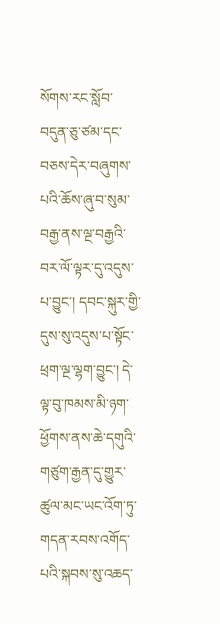སོགས་རང་སློབ་བདུན་ཅུ་ཙམ་དང་བཅས་དེར་བཞུགས་པའི་ཆོས་ཞུ་བ་སུམ་བརྒྱ་ནས་ལྔ་བརྒྱའི་བར་ལོ་ལྟར་དུ་འདུས་པ་བྱུང་། དབང་སྐུར་གྱི་དུས་སུ་འདུས་པ་སྟོང་ཕྲག་ལྔ་ལྷག་བྱུང་། དེ་ལྟ་བུ་ཁམས་མི་ཉག་ཕྱོགས་ནས་ཆེ་དགུའི་གཙུག་རྒྱན་དུ་གྱུར་ཚུལ་མང་ཡང་འོག་ཏུ་གདན་རབས་འགོད་པའི་སྐབས་སུ་འཆད་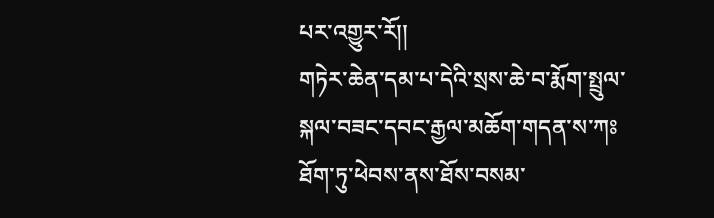པར་འགྱུར་རོ།།
གཏེར་ཆེན་དམ་པ་དེའི་སྲས་ཆེ་བ་རྨོག་སྤྲུལ་སྐལ་བཟང་དབང་རྒྱལ་མཆོག་གདན་ས་ཀཿཐོག་ཏུ་ཕེབས་ནས་ཐོས་བསམ་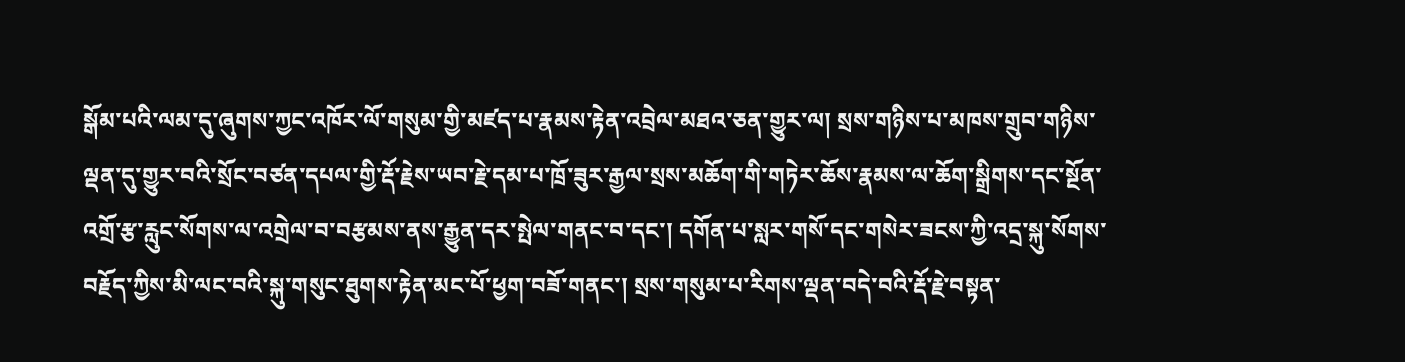སྒོམ་པའི་ལམ་དུ་ཞུགས་ཀྱང་འཁོར་ལོ་གསུམ་གྱི་མཛད་པ་རྣམས་རྟེན་འབྲེལ་མཐའ་ཅན་གྱུར་ལ། སྲས་གཉིས་པ་མཁས་གྲུབ་གཉིས་ལྡན་དུ་གྱུར་བའི་སྲོང་བཙན་དཔལ་གྱི་རྡོ་རྗེས་ཡབ་རྗེ་དམ་པ་ཁྲོ་ཟུར་རྒྱལ་སྲས་མཆོག་གི་གཏེར་ཆོས་རྣམས་ལ་ཆོག་སྒྲིགས་དང་སྔོན་འགྲོ་རྩ་རླུང་སོགས་ལ་འགྲེལ་བ་བརྩམས་ནས་རྒྱུན་དར་སྤེལ་གནང་བ་དང་། དགོན་པ་སླར་གསོ་དང་གསེར་ཟངས་ཀྱི་འདྲ་སྐུ་སོགས་བརྗོད་ཀྱིས་མི་ལང་བའི་སྐུ་གསུང་ཐུགས་རྟེན་མང་པོ་ཕྱག་བཟོ་གནང་། སྲས་གསུམ་པ་རིགས་ལྡན་བདེ་བའི་རྡོ་རྗེ་བསྟན་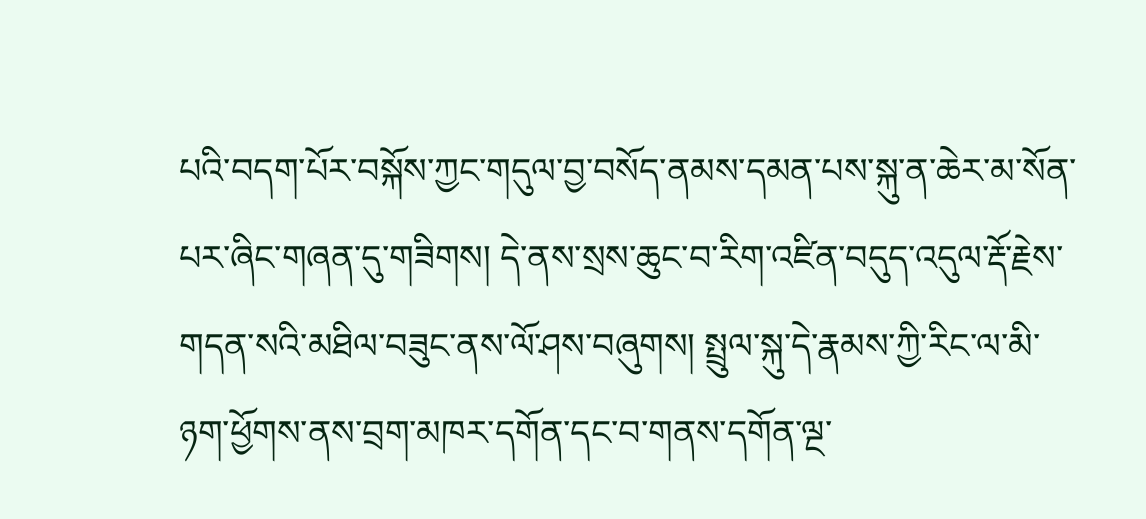པའི་བདག་པོར་བསྐོས་ཀྱང་གདུལ་བྱ་བསོད་ནམས་དམན་པས་སྐུ་ན་ཆེར་མ་སོན་པར་ཞིང་གཞན་དུ་གཟིགས། དེ་ནས་སྲས་ཆུང་བ་རིག་འཛིན་བདུད་འདུལ་རྡོ་རྗེས་གདན་སའི་མཐིལ་བཟུང་ནས་ལོ་ཤས་བཞུགས། སྤྲུལ་སྐུ་དེ་རྣམས་ཀྱི་རིང་ལ་མི་ཉག་ཕྱོགས་ནས་བྲག་མཁར་དགོན་དང་བ་གནས་དགོན་ལྔ་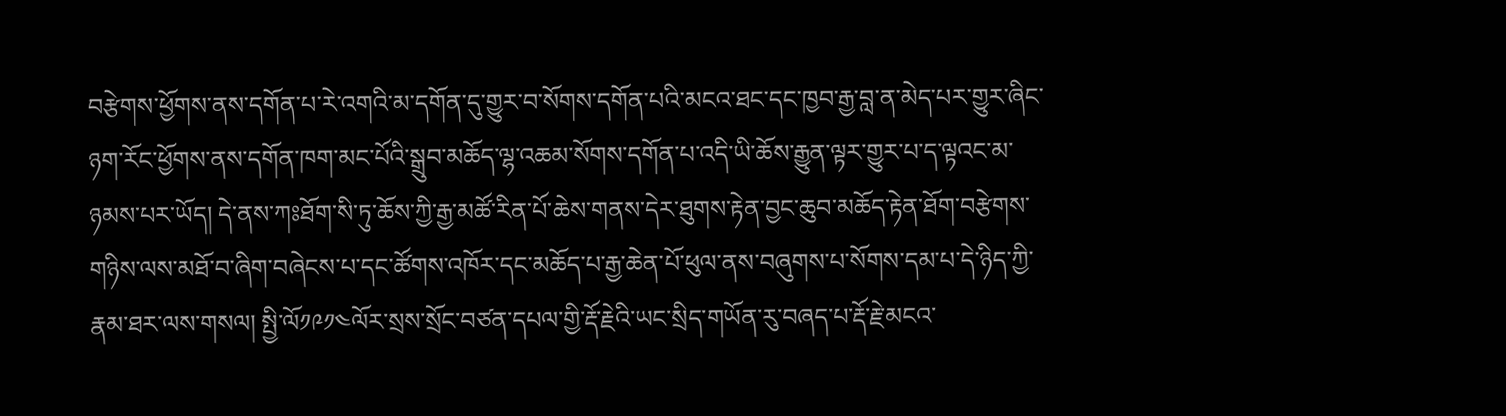བརྩེགས་ཕྱོགས་ནས་དགོན་པ་རེ་འགའི་མ་དགོན་དུ་གྱུར་བ་སོགས་དགོན་པའི་མངའ་ཐང་དང་ཁྱབ་རྒྱ་བླ་ན་མེད་པར་གྱུར་ཞིང་ཉག་རོང་ཕྱོགས་ནས་དགོན་ཁག་མང་པོའི་སྒྲུབ་མཆོད་ལྷ་འཆམ་སོགས་དགོན་པ་འདི་ཡི་ཆོས་རྒྱུན་ལྟར་གྱུར་པ་ད་ལྟའང་མ་ཉམས་པར་ཡོད། དེ་ནས་ཀཿཐོག་སི་ཏུ་ཆོས་ཀྱི་རྒྱ་མཚོ་རིན་པོ་ཆེས་གནས་དེར་ཐུགས་རྟེན་བྱང་ཆུབ་མཆོད་རྟེན་ཐོག་བརྩེགས་གཉིས་ལས་མཐོ་བ་ཞིག་བཞེངས་པ་དང་ཚོགས་འཁོར་དང་མཆོད་པ་རྒྱ་ཆེན་པོ་ཕུལ་ནས་བཞུགས་པ་སོགས་དམ་པ་དེ་ཉིད་ཀྱི་རྣམ་ཐར་ལས་གསལ། སྤྱི་ལོ༡༩༡༤ལོར་སྲས་སྲོང་བཙན་དཔལ་གྱི་རྡོ་རྗེའི་ཡང་སྲིད་གཡོན་རུ་བཞད་པ་རྡོ་རྗེ་མངའ་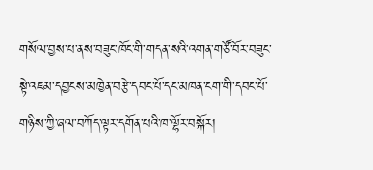གསོལ་བྱས་པ་ནས་བཟུང་ཁོང་གི་གདན་སའི་འགན་གཙོ་བོར་བཟུང་སྟེ་འཇམ་དབྱངས་མཁྱེན་བརྩེ་དབང་པོ་དང་མཁན་ངག་གི་དབང་པོ་གཉིས་ཀྱི་ཞལ་བཀོད་ལྟར་དགོན་པའི་ཁ་ལྷོར་བསྐོར།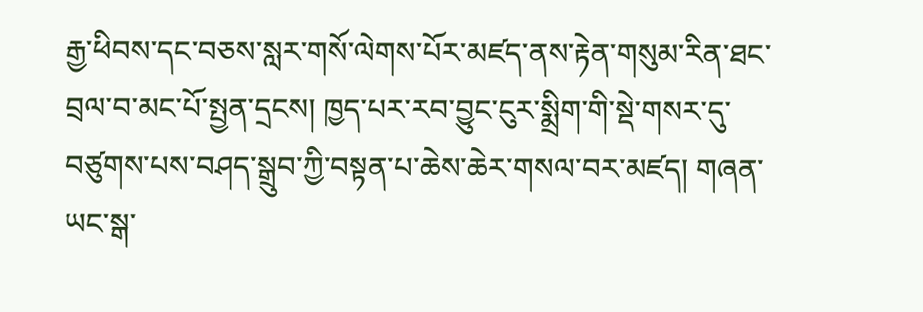རྒྱ་ཕིབས་དང་བཅས་སླར་གསོ་ལེགས་པོར་མཛད་ནས་རྟེན་གསུམ་རིན་ཐང་བྲལ་བ་མང་པོ་སྤྱན་དྲངས། ཁྱད་པར་རབ་བྱུང་ངུར་སྨྲིག་གི་སྡེ་གསར་དུ་བཙུགས་པས་བཤད་སྒྲུབ་ཀྱི་བསྟན་པ་ཆེས་ཆེར་གསལ་བར་མཛད། གཞན་ཡང་སྒ་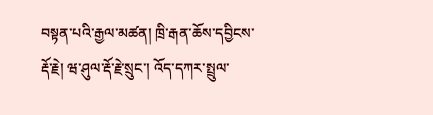བསྟན་པའི་རྒྱལ་མཚན། ཁྲི་རྒན་ཆོས་དབྱིངས་རྡོ་རྗེ། ཝ་ཤུལ་རྡོ་རྗེ་སྲུང་། འོད་དཀར་སྤྲུལ་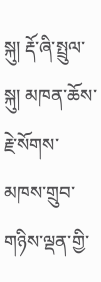སྐུ། རྡོ་ཞི་སྤྲུལ་སྐུ། མཁན་ཆོས་རྗེ་སོགས་མཁས་གྲུབ་གཉིས་ལྡན་གྱི་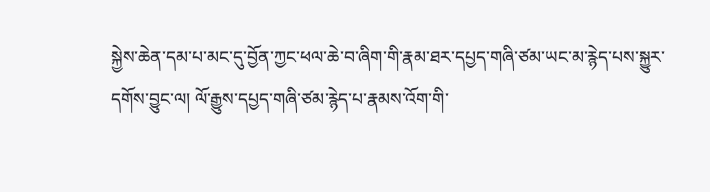སྐྱེས་ཆེན་དམ་པ་མང་དུ་བྱོན་ཀྱང་ཕལ་ཆེ་བ་ཞིག་གི་རྣམ་ཐར་དཔྱད་གཞི་ཙམ་ཡང་མ་རྙེད་པས་སྐྱུར་དགོས་བྱུང་ལ། ལོ་རྒྱུས་དཔྱད་གཞི་ཙམ་རྙེད་པ་རྣམས་འོག་གི་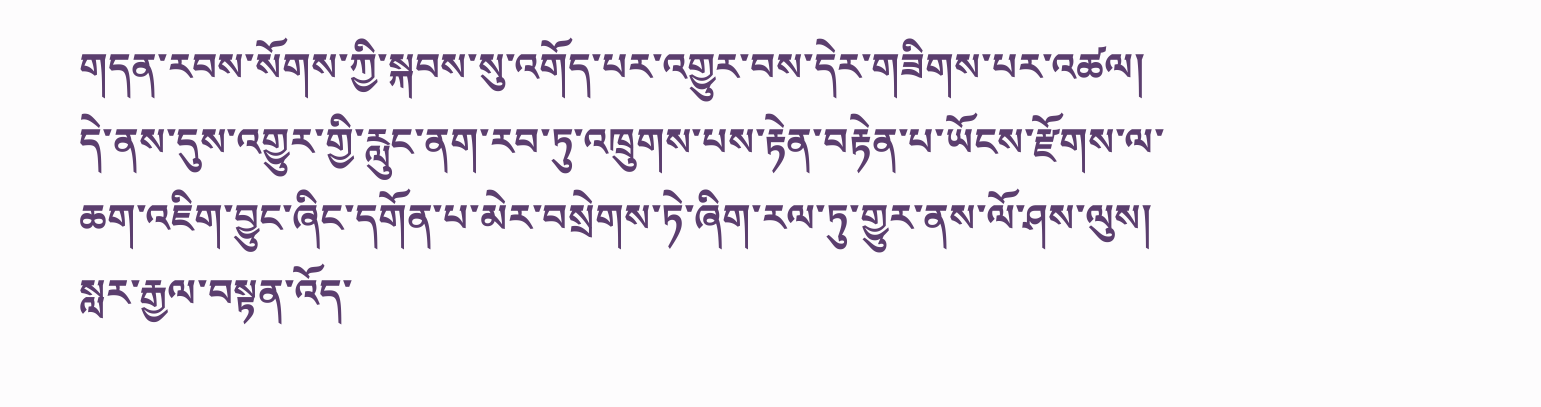གདན་རབས་སོགས་ཀྱི་སྐབས་སུ་འགོད་པར་འགྱུར་བས་དེར་གཟིགས་པར་འཚལ། དེ་ནས་དུས་འགྱུར་གྱི་རླུང་ནག་རབ་ཏུ་འཁྲུགས་པས་རྟེན་བརྟེན་པ་ཡོངས་རྫོགས་ལ་ཆག་འཇིག་བྱུང་ཞིང་དགོན་པ་མེར་བསྲེགས་ཏེ་ཞིག་རལ་ཏུ་གྱུར་ནས་ལོ་ཤས་ལུས། སླར་རྒྱལ་བསྟན་འོད་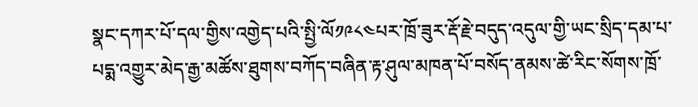སྣང་དཀར་པོ་དལ་གྱིས་འགྱེད་པའི་སྤྱི་ལོ༡༩༨༤པར་ཁྲོ་ཟུར་རྡོ་རྗེ་བདུད་འདུལ་གྱི་ཡང་སྲིད་དམ་པ་པདྨ་འགྱུར་མེད་རྒྱ་མཚོས་ཐུགས་བཀོད་བཞིན་རྟ་ཤུལ་མཁན་པོ་བསོད་ནམས་ཚེ་རིང་སོགས་ཁྲོ་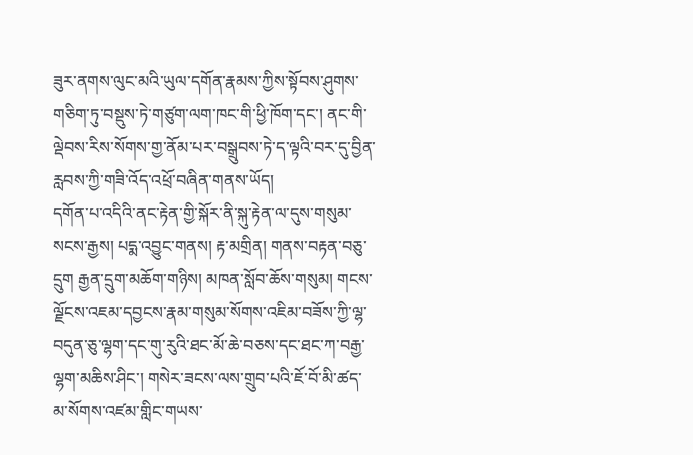ཟུར་ནགས་ལུང་མའི་ཡུལ་དགོན་རྣམས་ཀྱིས་སྟོབས་ཤུགས་གཅིག་ཏུ་བསྡུས་ཏེ་གཙུག་ལག་ཁང་གི་ཕྱི་ཁོག་དང་། ནང་གི་ལྡེབས་རིས་སོགས་གྱ་ནོམ་པར་བསྒྲུབས་ཏེ་ད་ལྟའི་བར་དུ་བྱིན་རླབས་ཀྱི་གཟི་འོད་འཕྲོ་བཞིན་གནས་ཡོད།
དགོན་པ་འདིའི་ནང་རྟེན་གྱི་སྐོར་ནི་སྐུ་རྟེན་ལ་དུས་གསུམ་སངས་རྒྱས། པདྨ་འབྱུང་གནས། རྟ་མགྲིན། གནས་བརྟན་བཅུ་དྲུག རྒྱན་དྲུག་མཆོག་གཉིས། མཁན་སློབ་ཆོས་གསུམ། གངས་ལྗོངས་འཇམ་དབྱངས་རྣམ་གསུམ་སོགས་འཇིམ་བཟོས་ཀྱི་ལྷ་བདུན་ཅུ་ལྷག་དང་གུ་རུའི་ཐང་མོ་ཆེ་བཅས་དང་ཐང་ཀ་བརྒྱ་ལྷག་མཆིས་ཤིང་། གསེར་ཟངས་ལས་གྲུབ་པའི་ཇོ་བོ་མི་ཚད་མ་སོགས་འཛམ་གླིང་གཡས་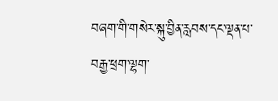བཞག་གི་གསེར་སྐུ་བྱིན་རླབས་དང་ལྡན་པ་བརྒྱ་ཕྲག་ལྷག་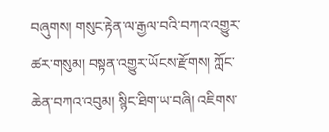བཞུགས། གསུང་རྟེན་ལ་རྒྱལ་བའི་བཀའ་འགྱུར་ཚར་གསུམ། བསྟན་འགྱུར་ཡོངས་རྫོགས། ཀློང་ཆེན་བཀའ་འབུམ། སྙིང་ཐིག་ཡ་བཞི། འཇིགས་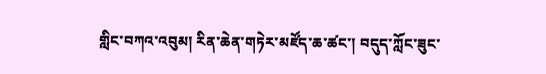གླིང་བཀའ་འབུམ། རིན་ཆེན་གཏེར་མཛོད་ཆ་ཚང་། བདུད་ཀློང་ཟུང་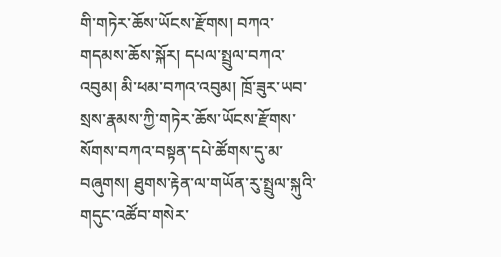གི་གཏེར་ཆོས་ཡོངས་རྫོགས། བཀའ་གདམས་ཆོས་སྐོར། དཔལ་སྤྲུལ་བཀའ་འབུམ། མི་ཕམ་བཀའ་འབུམ། ཁྲོ་ཟུར་ཡབ་སྲས་རྣམས་ཀྱི་གཏེར་ཆོས་ཡོངས་རྫོགས་སོགས་བཀའ་བསྟན་དཔེ་ཚོགས་དུ་མ་བཞུགས། ཐུགས་རྟེན་ལ་གཡོན་རུ་སྤྲུལ་སྐུའི་གདུང་འཚོབ་གསེར་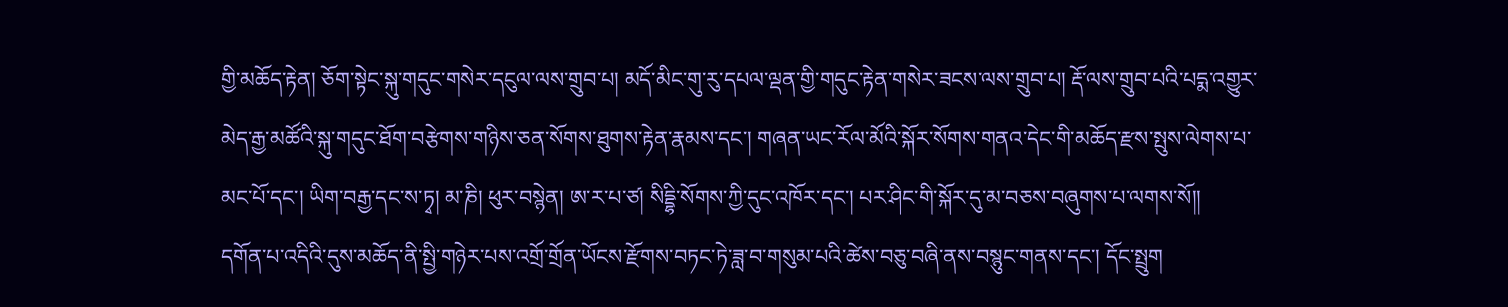གྱི་མཆོད་རྟེན། ཅོག་སྟེང་སྐུ་གདུང་གསེར་དངུལ་ལས་གྲུབ་པ། མདོ་མིང་གུ་རུ་དཔལ་ལྡན་གྱི་གདུང་རྟེན་གསེར་ཟངས་ལས་གྲུབ་པ། རྡོ་ལས་གྲུབ་པའི་པདྨ་འགྱུར་མེད་རྒྱ་མཚོའི་སྐུ་གདུང་ཐོག་བརྩེགས་གཉིས་ཅན་སོགས་ཐུགས་རྟེན་རྣམས་དང་། གཞན་ཡང་རོལ་མོའི་སྐོར་སོགས་གནའ་དེང་གི་མཆོད་རྫས་སྤུས་ལེགས་པ་མང་པོ་དང་། ཡིག་བརྒྱ་དང་ས་ཏྭ། མ་ཎི། ཕུར་བསྙེན། ཨ་ར་པ་ཙ། སིདྡྷི་སོགས་ཀྱི་དུང་འཁོར་དང་། པར་ཤིང་གི་སྐོར་དུ་མ་བཅས་བཞུགས་པ་ལགས་སོ།།
དགོན་པ་འདིའི་དུས་མཆོད་ནི་སྤྱི་གཉེར་པས་འགྲོ་གྲོན་ཡོངས་རྫོགས་བཏང་ཏེ་ཟླ་བ་གསུམ་པའི་ཚེས་བཅུ་བཞི་ནས་བསྙུང་གནས་དང་། དོང་སྤྲུག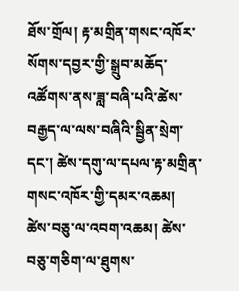ཐོས་གྲོལ། རྟ་མགྲིན་གསང་འཁོར་སོགས་དབྱར་གྱི་སྒྲུབ་མཆོད་འཚོགས་ནས་ཟླ་བཞི་པའི་ཚེས་བརྒྱད་ལ་ལས་བཞིའི་སྦྱིན་སྲེག་དང་། ཚེས་དགུ་ལ་དཔལ་རྟ་མགྲིན་གསང་འཁོར་གྱི་དམར་འཆམ། ཚེས་བཅུ་ལ་འབག་འཆམ། ཚེས་བཅུ་གཅིག་ལ་ཐུགས་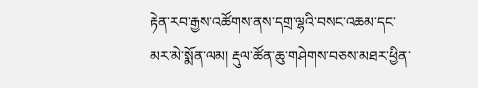རྟེན་རབ་རྒྱས་འཚོགས་ནས་དགྲ་ལྷའི་བསང་འཆམ་དང་མར་མེ་སྨོན་ལམ། རྡུལ་ཚོན་ཆུ་གཤེགས་བཅས་མཐར་ཕྱིན་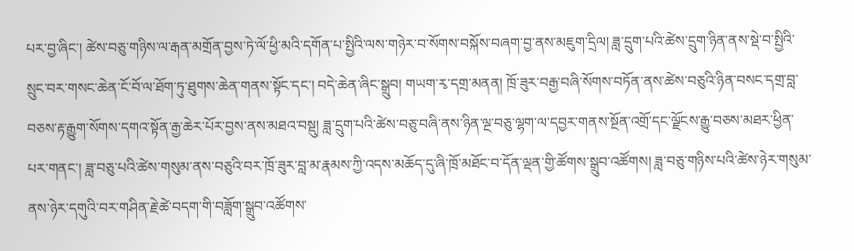པར་བྱ་ཞིང་། ཚེས་བཅུ་གཉིས་ལ་རྒན་མགྲོན་བྱས་ཏེ་ལོ་ཕྱི་མའི་དགོན་པ་སྤྱིའི་ལས་གཉེར་བ་སོགས་བསྐོས་བཞག་བྱ་ནས་མཇུག་དྲིལ། ཟླ་དྲུག་པའི་ཚེས་དྲུག་ཉིན་ནས་སྡེ་བ་སྤྱིའི་སྲུང་བར་གསང་ཆེན་ངོ་བོ་ལ་ཐོག་ཏུ་ཐུགས་ཆེན་གནས་སྟོང་དང་། བདེ་ཆེན་ཞིང་སྒྲུབ། གཡག་རྭ་དགྲ་མནན། ཁྲོ་ཟུར་བརྒྱ་བཞི་སོགས་བཏོན་ནས་ཚེས་བཅུའི་ཉིན་བསང་དགྲ་བླ་བཅས་རྟ་རྒྱུག་སོགས་དགའ་སྟོན་རྒྱ་ཆེར་པོར་བྱས་ནས་མཐའ་བསྡུ། ཟླ་དྲུག་པའི་ཚེས་བཅུ་བཞི་ནས་ཉིན་ལྔ་བཅུ་ལྷག་ལ་དབྱར་གནས་སྔོན་འགྲོ་དང་ལྗོངས་རྒྱུ་བཅས་མཐར་ཕྱིན་པར་གནང་། ཟླ་བཅུ་པའི་ཚེས་གསུམ་ནས་བཅུའི་བར་ཁྲོ་ཟུར་བླ་མ་རྣམས་ཀྱི་འདས་མཆོད་དུ་ཞི་ཁྲོ་མཐོང་བ་དོན་ལྡན་གྱི་ཚོགས་སྒྲུབ་འཚོགས། ཟླ་བཅུ་གཉིས་པའི་ཚེས་ཉེར་གསུམ་ནས་ཉེར་དགུའི་བར་གཤིན་རྗེ་ཚེ་བདག་གི་བཟློག་སྒྲུབ་འཚོགས་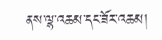ནས་ལྷ་འཆམ་དང་ཟོར་འཆམ།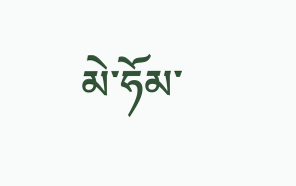མེ་ཧོམ་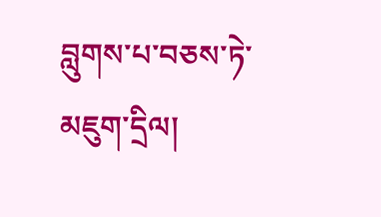བླུགས་པ་བཅས་ཏེ་མཇུག་དྲིལ།